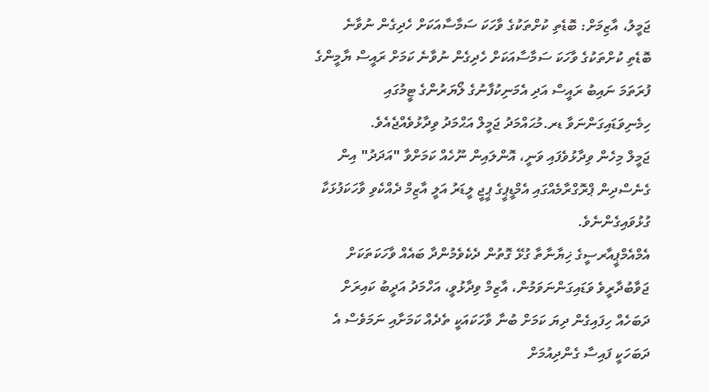ޖަމީލު، އާޒިމަށް: ބޮޑެތި ކުށްތަކުގެ ވާހަކަ ސަމާސާއަކަށް ހެދިގެން ނުވާނެ
ބޮޑެތި ކުށްތަކުގެ ވާހަކަ ސަމާސާއަކަށް ހެދިގެން ނުވާނެ ކަމަށް ރައީސް ޔާމީންގެ ފުރަތަމަ ނައިބު ރައީސް އަދި އެމަނިކުފާނުގެ ލޯޔަރުންގެ ޓީމުގައި ހިމެނިވަޑައިގަންނަވާ ޑރ.މުޙައްމަދު ޖަމީލް އަޙްމަދު ވިދާޅުވެއްޖެއެވެ.
ޖަމީލް މިހެން ވިދާޅުވެފައި ވަނީ، އޮންލައިން ނޫހެއް ކަމަށްވާ "އަދަދު" އިން ގެނެސްދިން ޕްރޮގްރާމެއްގައި އެމްޑީޕީގެ ޕީޖީ ލީޑަރު އަލީ އާޒިމް ދެއްކެވި ވާހަކަފުޅަކާ ގުޅުވައިގެންނެވެ.
އެމްއެމްޕީއާރސީގެ ޚިޔާނާތާ ގުޅޭ ގޮތުން ދެކެވެމުންދާ ބައެއް ވާހަކަތަކަށް ޖަވާބުދާރީވެ ވަޑައިގަންނަވަމުން، އާޒިމް ވިދާޅުވީ، އަހްމަދު އަދީބު ކައިރަށް ދަބަހެއް ހިފައިގެން ދިޔަ ކަމަށް ބުނާ ވާހަކައަކީ ތެދެއް ކަމަށާއި ނަމަވެސް އެ ދަބަހަކީ ފައިސާ ގެންދިއުމަށް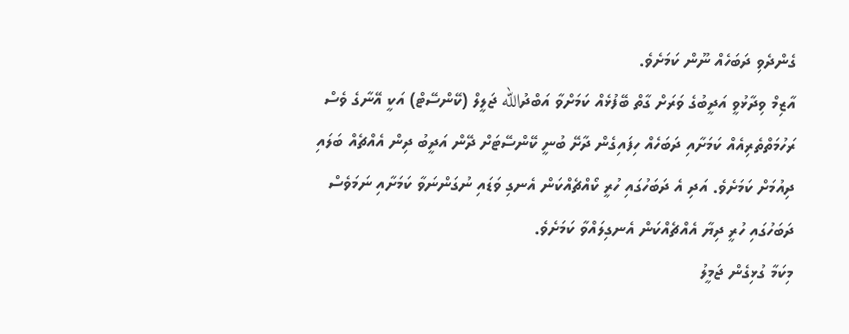ގެންދެވި ދަބަހެއް ނޫން ކަމަށެވެ.
އާޒިމް ވިދާޅުވީ އަދީބުގެ ވަރަށް ގާތް ބޭފުޅެއް ކަމަށްވާ އަބްދުالله ޖަލީލް (ކޭންސޭޓް) އަކީ އޭނާގެ ވެސް ރަހުމަތްތެރިއެއް ކަމަށާއި ދަބަހެއް ހިފައިގެން ދާށޭ ބުނީ ކޭންސޭޓަށް ދޭން އަދީބު ދިން އެއްޗެއް ބަލައި ދިއުމަށް ކަމަށެވެ. އަދި އެ ދަބަހުގައި ހުރީ ކޯއްޗެއްކަން އެނގި ވަޑައި ނުގަންނަވާ ކަމަށާއި ނަމަވެސް ދަބަހުގައި ހުރީ ދިޔާ އެއްޗެއްކަން އެނގިލައްވާ ކަމަށެވެ.
މިކަމާ ގުޅިގެން ޖަމީލު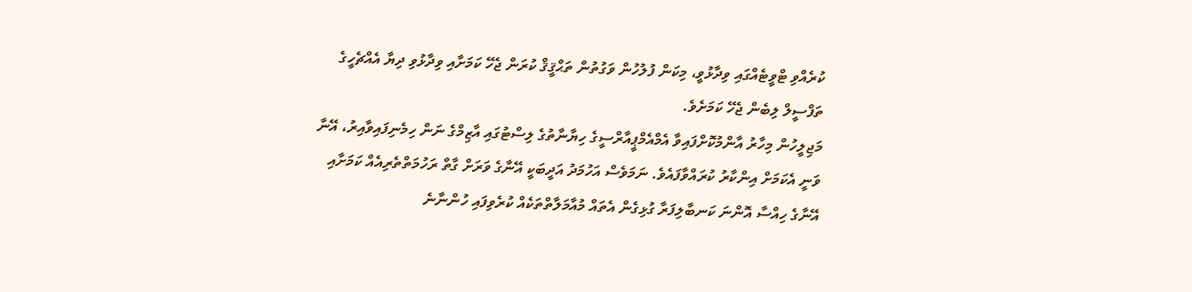ކުރެއްވި ޓްވީޓެއްގައި ވިދާޅުވީ، މިކަން ފުލުހުން ވަގުތުން ތަޙްޤީޤް ކުރަން ޖެހޭ ކަމަށާއި ވިދާޅުވި ދިޔާ އެއްޗެހީގެ ތަފްސީލް ލިބެން ޖެހޭ ކަމަށެވެ.
މަޖިލީހުން މިހާރު އާންމުކޮށްފައިވާ އެމްއެމްޕީއާރްސީގެ ހިޔާނާތުގެ ލިސްޓުގައި އާޒިމްގެ ނަން ހިމެނިފައިވާއިރު، އޭނާ ވަނީ އެކަމަށް އިންކާރު ކުރައްވާފައެވެ. ނަމަވެސް އަހުމަދު އަދީބަކީ އޭނާގެ ވަރަށް ގާތް ރަހުމަތްތެރިއެއް ކަމަށާއި އޭނާގެ ހިއްސާ އޮންނަ ކަނބާލިފަރާ ގުޅިގެން އެތައް މުއާމަލާތްތަކެއް ކުރެވިފައި ހުންނާނެ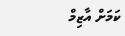ކަމަށް އާޒިމް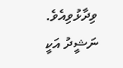ވިދާޅުވިއެވެ.
ނަޝީދު އަކީ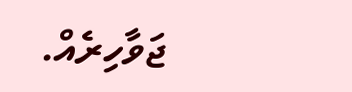ޖަވާހިރެއް.